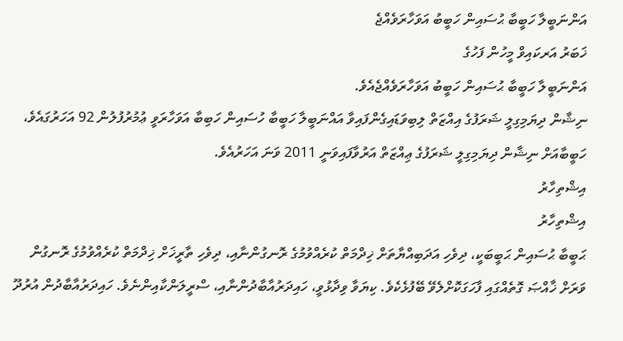އަންނަބީލާ ހަބީބާ ޙުސައިން ހަބީބު އަވަހާރަވެއްޖެ
ޚަބަރު އަރކައިވް މީހުން ފަހުގެ
އަންނަބީލާ ހަބީބާ ޙުސައިން ހަބީބު އަވަހާރަވެއްޖެއެވެ.
ނިޝާން ދިޔަމިގިލީ ޝަރަފުގެ އިއްޒަތް ލިބިވަޑައިގެންފައިވާ އައްނަބީލާ ހަބީބާ ހުސައިން ހަބިބާ އަވަހާރަވީ ޢުމުރުފުލުން 92 އަހަރުގައެވެ، ހަބީބާއަށް ނިޝާން ދިޔަމިގިލީ ޝަރަފުގެ ޢިއްޒަތް އަރުވާފައިވަނީ 2011 ވަނަ އަހަރުއެވެ.
އިޝްތިހާރު
އިޝްތިހާރު
ޙަބީބާ ޙުސައިން ޙަބީބަކީ، ދިވެހި އަދަބިއްޔާތަށް ޚިދްމަތް ކުރެއްވުމުގެ ރޮނގުންނާއި، ދިވެހި ތާރީޚަށް ޚިދްމަތް ކުރެއްވުމުގެ ރޮނގުން ވަރަށް ޚާއްޞަ ގޮތެއްގައި ފާހަގަކޮށްލެވޭ ބޭފުޅެކެވެ. ކިޔަވާ ވިދާޅުވީ، ހައިދަރުއާބާދުންނާއި، ސްރީލަންކާއިންނެވެ. ހައިދަރުއާބާދުން އުރުދޫ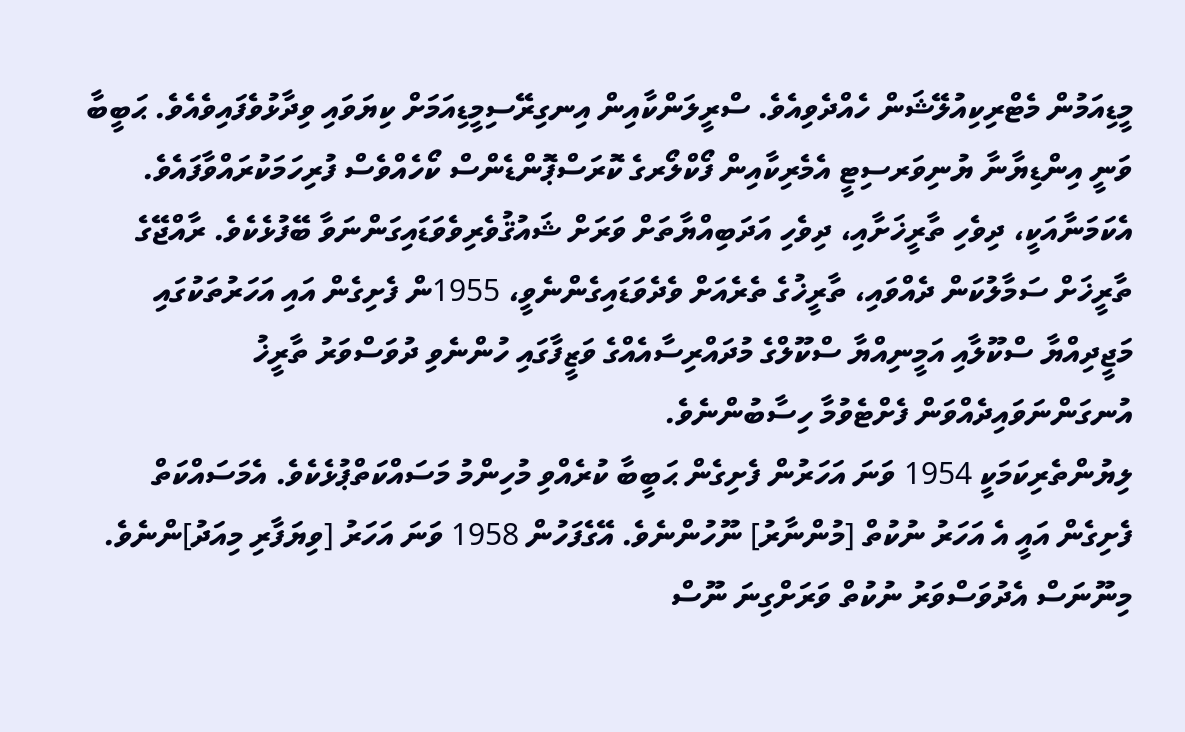މީޑިއަމުން މެޓްރިކިއުލޭޝަން ހެއްދެވިއެވެ. ސްރީލަންކާއިން އިނގިރޭސިމީޑިއަމަށް ކިޔަވައި ވިދާޅުވެފައިވެއެވެ. ޙަބީބާ ވަނީ އިންޑިޔާނާ ޔުނިވަރސިޓީ އެމެރިކާއިން ފޯކްލޯރގެ ކޮރަސްޕޮންޑެންސް ކޯހެއްވެސް ފުރިހަމަކުރައްވާފައެވެ.
އެކަމަނާއަކީ، ދިވެހި ތާރީޚަށާއި، ދިވެހި އަދަބިއްޔާތަށް ވަރަށް ޝައުޤުވެރިވެވަޑައިގަންނަވާ ބޭފުޅެކެވެ. ރާއްޖޭގެ ތާރީޚަށް ސަމާލުކަން ދެއްވައި، ތާރީޚުގެ ތެރެއަށް ވެދެވަޑައިގެންނެވީ، 1955ން ފެށިގެން އައި އަހަރުތަކުގައި މަޖީދިއްޔާ ސްކޫލާއި އަމީނިއްޔާ ސްކޫލްގެ މުދައްރިސާއެއްގެ ވަޒީފާގައި ހުންނެވި ދުވަސްވަރު ތާރީޚު އުނގަންނަވައިދެއްވަން ފެށްޓެވުމާ ހިސާބުންނެވެ.
ލިޔުންތެރިކަމަކީ 1954 ވަނަ އަހަރުން ފެށިގެން ޙަބީބާ ކުރެއްވި މުހިންމު މަސައްކަތްޕުޅެކެވެ. އެމަސައްކަތް ފެށިގެން އައީ އެ އަހަރު ނުކުތް [މުންނާރު] ނޫހުންނެވެ. އޭގެފަހުން 1958 ވަނަ އަހަރު [ވިޔަފާރި މިއަދު]ންނެވެ. މިނޫނަސް އެދުވަސްވަރު ނުކުތް ވަރަށްގިނަ ނޫސް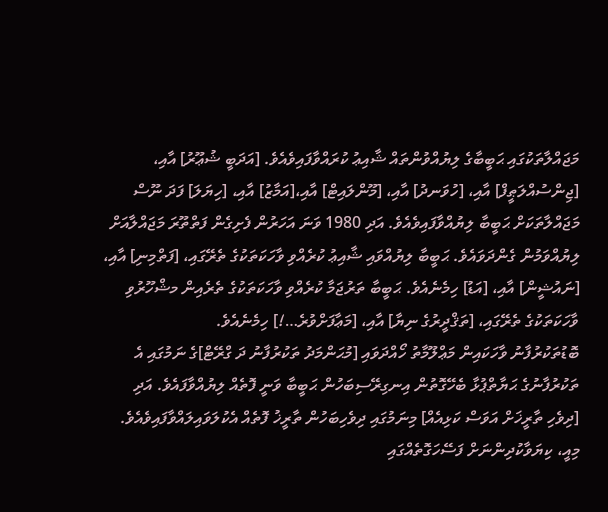މަޖައްލާތަކުގައި ޙަބީބާގެ ލިޔުއްވުންތައް ޝާއިޢު ކުރައްވާފައިވެއެވެ. [އަދަބީ ޝުޢޫރު] އާއި، [ޖިންސުއްލަޠީފް] އާއި، [ހުވަނދު] އާއި، [މޫންލައިޓް] އާއި،[އަމާޒު] އާއި، [ހިޔަލަ] ފަދަ ނޫސް މަޖައްލާތަކަށް ޙަބީބާ ލިޔުއްވާފައިވެއެވެ. އަދި 1980 ވަނަ އަހަރުން ފެށިގެން ފަތްތޫރަ މަޖައްލާއަށް ލިޔުއްވަމުން ގެންދަވައެވެ. ޙަބީބާ ލިޔުއްވައި ޝާއިޢު ކުރެއްވި ވާހަކަތަކުގެ ތެރޭގައި، [ފަތްމިނި] އާއި، [ނައުޝީން] އާއި، [އަޑު] ހިމެނެއެވެ. ޙަބީބާ ތަރުޖަމާ ކުރެއްވި ވާހަކަތަކުގެ ތެރެއިން މޝްހޫރުވި ވާހަކަތަކުގެ ތެރޭގައި، [ތަޤްދީރުގެ ނިޔާ] އާއި، [މަޢާފަށްވުރެ…!] ހިމެނެއެވެ.
ބޮޑުތަކުރުފާނު ވާހަކައިން މަޢްލޫމާތު ހޯއްދަވައި [މުޙަންމަދު ތަކުރުފާނު ދަ ގްރޭޓް]ގެ ނަމުގައި އެ ތަކުރުފާނުގެ ޙަޔާތްޕުޅާ ބެހޭގޮތުން އިނގިރޭސިބަހުން ޙަބީބާ ވަނީ ފޮތެއް ލިޔުއްވާފައެވެ. އަދި [ދިވެހި ތާރީޚަށް އަވަސް ކަޅިއެއް] މިނަމުގައި ދިވެހިބަހުން ތާރީޚު ފޮތެއް އެކުލަވައިލައްވާފައިވެއެވެ. މިއީ، ކިޔަވާކުދިންނަށް ފަސޭހަގޮތެއްގައި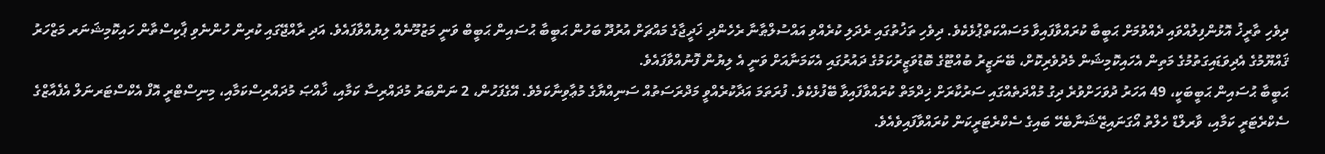ދިވެހި ތާރީޚު އޮޅުންފިލުއްވައި ދެއްވުމަށް ޙަބީބާ ކުރައްވާފައިވާ މަސައްކަތްޕުޅެކެވެ. ދިވެހި ތަޚުތުގައި ރެދަލި ކުރެއްވި އައްސުލްޠާނާ ރެހެންދި ޚަދީޖާގެ މައްޗަށް އުރުދޫ ބަހުން ޙަބީބާ ޙުސައިން ޙަބީބް ވަނީ މަޒުމޫނެއް ލިޔުއްވާފައެވެ. އަދި ރާއްޖޭގައި ކުރިން ހުންނެވި ޕާކިސްތާން ހައިކޮމިޝަނަރ މަޒްހަރު ޤައްޔޫމުގެ އެދިވަޑައިގަތުމުގެ މަތިން އެހައިކޮމިޝަން މެދުވެރިކޮށް، ބޭނަޒީރު ބުއްޓޫގެ ބޮޑުވަޒީރުކަމުގެ ދައުރުގައި އެކަމަނާއަށް ވަނީ އެ ލިޔުން ފޮނުއްވާފައެވެ.
ޙަބީބާ ޙުސައިން ޙަބީބަކީ، 49 އަހަރު ދުވަހަށްވުރެ ދިގު މުއްދަތެއްގައި ސަރުކާރަށް ޚިދްމަތް ކުރައްވާފައިވާ ބޭފުޅެކެވެ. ފުރަތަމަ އަދާކުރެއްވީ މަދްރަސަތުއް ސަނިއްޔާގެ މުޢާވިނާކަމެވެ. އޭގެފަހުން، 2 ނަންބަރު މުދައްރިސާ ކަމާއި، ޚާއްޞަ މުދައްރިސްކަމާއި، މިނިސްޓްރީ އޮފް އެކްސްޓަރނަލް އެފެއާޒްގެ ސެކްރެޓަރީ ކަމާއި، ވާރލްޑް ހެލްތު އޯގަނައިޒޭޝަނާބެހޭ ބައިގެ ސެކްރެޓަރީކަން ކުރައްވާފައިވެއެވެ.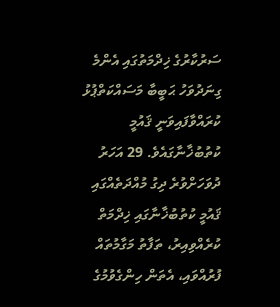ސަރުކާރުގެ ޚިދްމަތުގައި އެންމެ ގިނަދުވަހު ޙަބީބާ މަސައްކަތްޕުޅު ކުރައްވާފައިވަނީ ޤައުމީ ކުތުބުޚާނާގައެވެ. 29 އަހަރު ދުވަހަށްވުރެ ދިގު މުއްދަތެއްގައި ޤައުމީ ކުތުބުޚާނާގައި ޚިދްމަތް ކުރެއްވިއިރު، ތަފާތު މަގާމުތައް ފުރުއްވައި، އެތަން ހިންގެވުމުގެ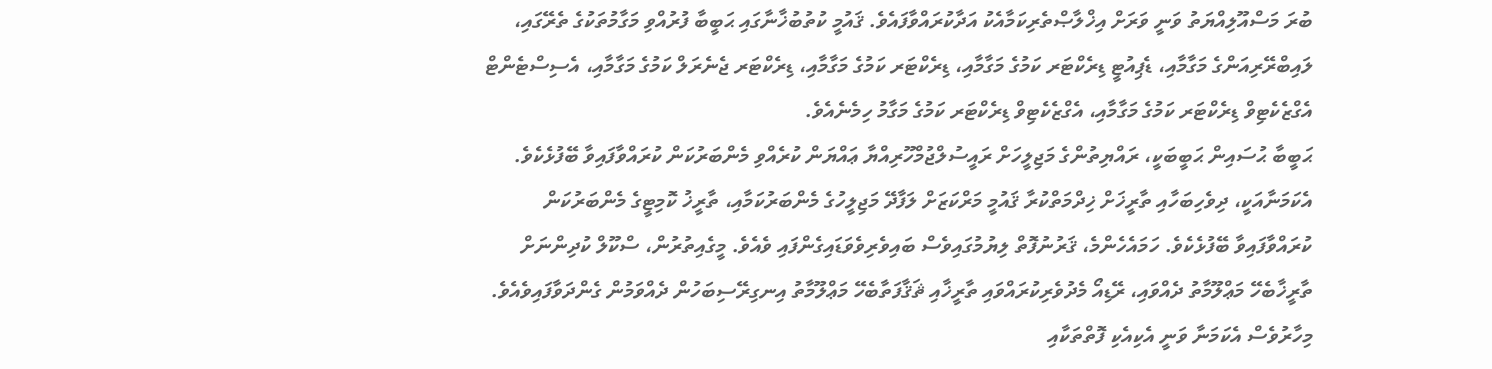ބުރަ މަސްއޫލިއްޔަތު ވަނީ ވަރަށް އިޚްލާޞްތެރިކަމާއެކު އަދާކުރައްވާފައެވެ. ޤައުމީ ކުތުބުޚާނާގައި ޙަބީބާ ފުރުއްވި މަގާމުތަކުގެ ތެރޭގައި، ލައިބްރޭރިއަންގެ މަގާމާއި، ޑެޕިއުޓީ ޑިރެކްޓަރ ކަމުގެ މަގާމާއި، ޑިރެކްޓަރ ކަމުގެ މަގާމާއި، ޑިރެކްޓަރ ޖެނެރަލް ކަމުގެ މަގާމާއި، އެސިސްޓެންޓް އެގްޒެކެޓިވް ޑިރެކްޓަރ ކަމުގެ މަގާމާއި، އެގްޒެކެޓިވް ޑިރެކްޓަރ ކަމުގެ މަގާމު ހިމެނެއެވެ.
ޙަބީބާ ޙުސައިން ޙަބީބަކީ، ރައްޔިތުންގެ މަޖިލީހަށް ރައީސުލްޖުމްހޫރިއްޔާ ޢައްޔަން ކުރެއްވި މެންބަރުކަން ކުރައްވާފައިވާ ބޭފުޅެކެވެ.
އެކަމަނާއަކީ، ދިވެހިބަހާއި ތާރީޚަށް ޚިދްމަތްކުރާ ޤައުމީ މަރްކަޒަށް ލަފާދޭ މަޖިލީހުގެ މެންބަރުކަމާއި، ތާރީޚު ކޮމިޓީގެ މެންބަރުކަން ކުރައްވާފައިވާ ބޭފުޅެކެވެ. ހަމައެހެންމެ، ޤަރުނުފޮތް ލިޔުމުގައިވެސް ބައިވެރިވެވަޑައިގެންފައި ވެއެވެ. މީގެއިތުރުން، ސްކޫލް ކުދިންނަށް ތާރީޚާބެހޭ މަޢްލޫމާތު ދެއްވައި، ރޭޑިއޯ މެދުވެރިކުރައްވައި ތާރީޚާއި ޘަޤާފަތާބެހޭ މަޢްލޫމާތު އިނގިރޭސިބަހުން ދެއްވަމުން ގެންދަވާފައިވެއެވެ.
މިހާރުވެސް އެކަމަނާ ވަނީ އެކިއެކި ފޮތްތަކާއި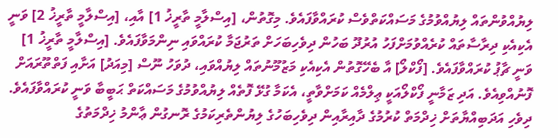ލިޔުއްވުންތައް ލިޔުއްވުމުގެ މަސައްކަތްވެސް ކުރައްވާފައެވެ. މިގޮތުން، [އިސްލާމީ ތާރީޚު 1] އާއި، [އިސްލާމީ ތާރީޚު 2] ވަނީ އެކިއެކި ދިރާސާތައް ކުރެއްވުމަށްފަހު އުރުދޫ ބަހުން ދިވެހިބަހަށް ތަރުޖަމާ ކުރައްވައި ނިންމަވާފައެވެ. [އިސްލާމީ ތާރީޚު 1] ވަނީ ޗާޕު ކުރައްވާފައެވެ. [ފޯކްލޯ] އާ ބެހޭގޮތުން އެކިއެކި މަޒުމޫނުތައް ލިޔުއްވައި، ދުވަހު ނޫސް [މިއަދު] އަށާއި ފަތްތޫރައަށް ފޮނުއްވިއެވެ. އަދި ޒަމާނީ ފޯކްލޯއަކީ ޢިލްމެއް ކަމަށްވާތީ، އެކަމާ ގުޅޭ ފޮތެއް ލިޔުއްވުމުގެ މަސައްކަތް ޙަބީބާ ވަނީ ކުރައްވާފައެވެ.
ދިވެހި އަދަބިއްޔާތަށް ޚިދްމަތް ކުރުމުގެ ދާއިރާއިން ދިވެހިބަހުގެ ލިޔުންތެރިކަމުގެ ރޮނގުން ޢާންމު ޚިދްމަތުގެ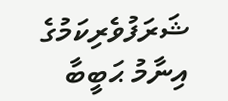ޝަރަފުވެރިކަމުގެ އިނާމު ޙަބީބާ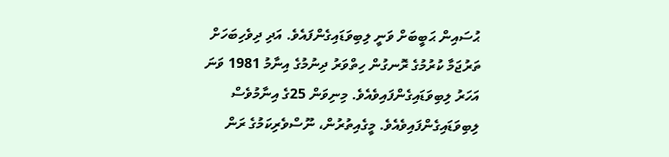ޙުސައިން ޙަބީބަށް ވަނީ ލިބިވަޑައިގެންފައެވެ. އަދި ދިވެހިބަހަށް ތަރުޖަމާ ކުރުމުގެ ރޮނގުން ހިތްވަރު ދިނުމުގެ އިނާމު 1981 ވަނަ އަހަރު ލިބިވަޑައިގެންފައިވެއެވެ. މިނިވަން 25ގެ އިނާމުވެސް ލިބިވަޑައިގެންފައިވެއެވެ. މީގެއިތުރުން، ނޫސްވެރިކަމުގެ ރަން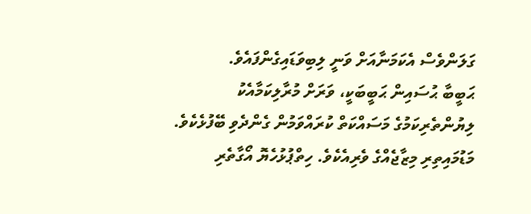ގަލަންވެސް އެކަމަނާއަށް ވަނީ ލިބިވަޑައިގެންފައެވެ.
ޙަބީބާ ޙުސައިން ޙަބީބަކީ، ވަރަށް މުރާލިކަމާއެކު ލިޔުންތެރިކަމުގެ މަސައްކަތް ކުރައްވަމުން ގެންދެވި ބޭފުޅެކެވެ. މަޑުމައިތިރި މިޒާޖެއްގެ ވެރިއެކެވެ. ހިތްޕުޅުހެޔޮ އޯގާތެރި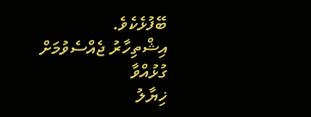ބޭފުޅެކެވެ.
އިޝްތިހާރު ޖެއްސެވުމަށް ގުޅުއްވާ
ޚިޔާލު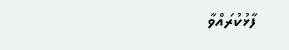ފާޅުކުރައްވާ